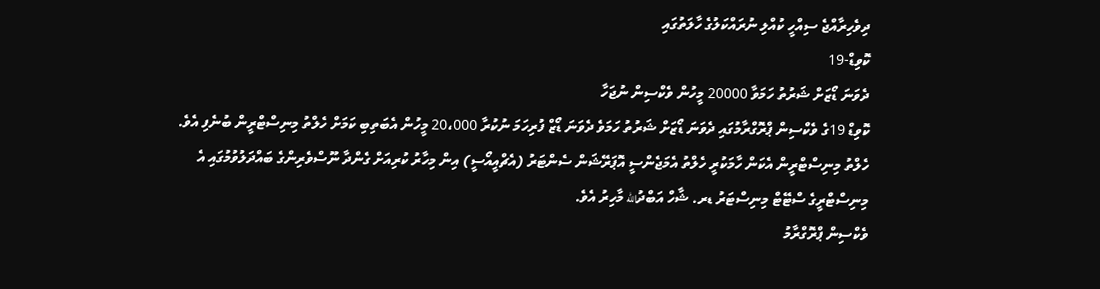ދިވެހިރާއްޖެ ސިއްހީ ކުއްލި ނުރައްކަލުގެ ހާލަތުގައި
ކޮވިޑް-19
ދެވަނަ ޑޯޒަށް ޝަރުތު ހަމަވާ 20000 މީހުން ވެކްސިން ނުޖަހާ
ކޮވިޑް 19ގެ ވެކްސިން ޕްރޮގްރާމުގައި ދެވަނަ ޑޯޒަށް ޝަރުތު ހަމަވެ ދެވަނަ ޑޯޒް ފުރިހަމަ ނުކުރާ 20،000 މީހުން އެބަތިބި ކަމަށް ހެލްތު މިނިސްޓްރީން ބުނެފި އެވެ.
ހެލްތު މިނިސްޓްރީން އެކަން ހާމަކުރީ ހެލްތު އެމަޖެންސީ އޮޕަރޭޝަން ސެންޓަރު (އެޗްއީއޯސީ) އިން މިހާރު ކުރިއަށް ގެންދާ ނޫސްވެރިންގެ ބައްދަލުވުމުގައި އެ މިނިސްޓްރީގެ ސްޓޭޓް މިނިސްޓަރު ޑރ. ޝާހް އަބްދުالله މާހިރު އެވެ.
ވެކްސިން ޕްރޮގްރާމު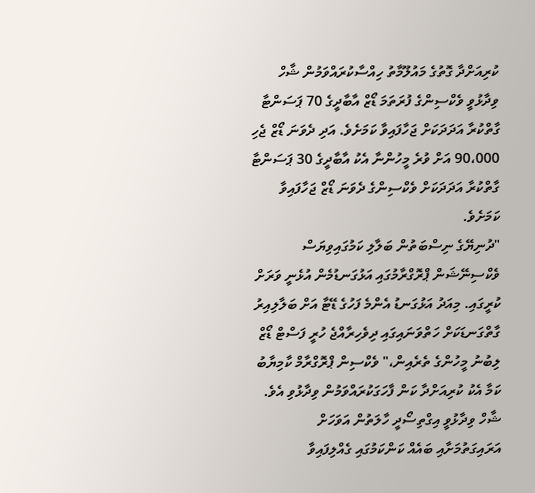ކުރިއަށްދާ ގޮތުގެ މައުލޫމާތު ހިއްސާކުރައްވަމުން ޝާހް ވިދާޅުވީ ވެކްސިންގެ ފުރަތަމަ ޑޯޒް އާބާދީގެ 70 ޕަސަންޓާ ގާތްކުރާ އަދަދަކަށް ޖަހާފައިވާ ކަމަށެވެ. އަދި ދެވަނަ ޑޯޒް ޖެހި 90،000 އަށް ވުރެ މީހުންނާ އެކު އާބާދީގެ 30 ޕަސަންޓާ ގާތްކުރާ އަދަދަކަށް ވެކްސިންގެ ދެވަނަ ޑޯޒް ޖަހާފައިވާ ކަމަށެވެ.
"ދުނިޔޭގެ ނިސްބަތުން ބަލާލި ކަމުގައިވިޔަސް ވެކްސިނޭޝަން ޕްރޮގްރާމުގައި އަޅުގަނޑުމެން އުޅެނީ ވަރަށް ކުރީގައި. މިއަދު އަޅުގަނޑު އެންމެ ފަހުގެ ޑޭޓާ އަށް ބަލާލިއިރު ގާތްގަނޑަކަށް ހަތްވަނައިގައި ދިވެހިރާއްޖެ ހުރީ ފަސްޓް ޑޯޒް ލިބުނު މީހުންގެ ތެރެއިން،" ވެކްސިން ޕްރޮގްރާމް ކާމިޔާބު ކަމާ އެކު ކުރިއަށްދާ ކަން ފާހަގަކުރައްވަމުން ވިދާޅުވި އެވެ.
ޝާހް ވިދާޅުވީ އިގްތިސޯދީ ހާލަތުން އަވަހަށް އަރައިގަތުމަށާއި ބައެއް ކަންކަމުގައި ގެއްލިފައިވާ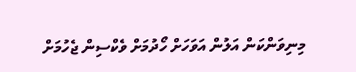މިނިވަންކަން އަލުން އަވަހަށް ހޯދުމަށް ވެކްސިން ޖެހުމަށް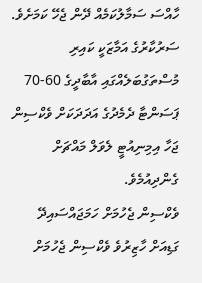ހާއްސަ ސަމާލުކަމެއް ދޭން ޖެހޭ ކަމަށެވެ. ސަރުކާރުގެ އަމާޒަކީ ކައިރި މުސްތަގުބަލެއްގައި އާބާދީގެ 60-70 ޕަސަންޓާ ދެމެދުގެ އަދަދަކަށް ވެކްސިން ޖަހާ އިމިނިއުޓީ ލެވަލް މައްޗަށް ގެންދިއުމެވެ.
ވެކްސިން ޖެހުމަށް ހަމަޖައްސައިދޭ ގަޑިއަށް ހާޒިރުވެ ވެކްސިން ޖެހުމަށް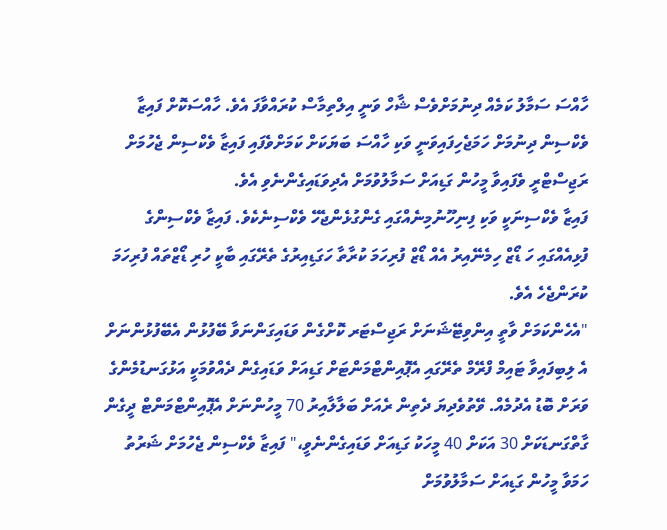ހާއްސަ ސަމާލު ކަމެއް ދިނުމަށްވެސް ޝާހް ވަނީ އިލްތިމާސް ކުރައްވާފަ އެވެ. ހާއްސަކޮށް ފައިޒާ ވެކްސިން ދިނުމަށް ހަމަޖެހިފައިވަނީ ވަކި ހާއްސަ ބަޔަކަށް ކަމަށްވެފައި ފައިޒާ ވެކްސިން ޖެހުމަށް ރަޖިސްޓްރީ ވެފައިވާ މީހުން ގަޑިއަށް ސަމާލުވުމަށް އެދިވަޑައިގެންނެވި އެވެ.
ފައިޒާ ވެކްސިނަކީ ވަކި ފިނިހޫނުމިނެއްގައި ގެންގުޅެންޖެހޭ ވެކްސިނެކެވެ. ފައިޒާ ވެކްސިންގެ ފުޅިއެއްގައި ހަ ޑޯޒް ހިމެނޭއިރު އެއް ޑޯޒް ފުރިހަމަ ކުރާތާ ހަގަޑިއިރުގެ ތެރޭގައި ބާކީ ހުރި ޑޯޒްތައް ފުރިހަމަ ކުރަންޖެހެ އެވެ.
"އެހެންކަމަށް ވާތީ އިންވިޓޭޝަނަށް ރަޖިސްޓަރ ކޮށްގެން ވަޑައިގަންނަވާ ބޭފުޅުން އެބޭފުޅުންނަށް އެ ލިބިފައިވާ ޓައިމް ފްރޭމް ތެރޭގައި އެޕޮއިންޓްމަންޓަށް ގަޑިއަށް ވަޑައިގެން ދެއްވުމަކީ އަޅުގަނޑުމެންގެ ވަރަށް ބޮޑު އެދުމެއް. ވޭތުވެދިޔަ ދެތިން ރެއަށް ބަލާލާއިރު 70 މީހުންނަށް އެޕޮއިންޓްމަންޓް ދީގެން ގާތްގަނޑަކަށް 30 އަކަށް 40 މީހަކު ގަޑިއަށް ވަޑައިގެންނެވީ،" ފައިޒާ ވެކްސިން ޖެހުމަށް ޝަރުތު ހަމަވާ މީހުން ގަޑިއަށް ސަމާލުވުމަށް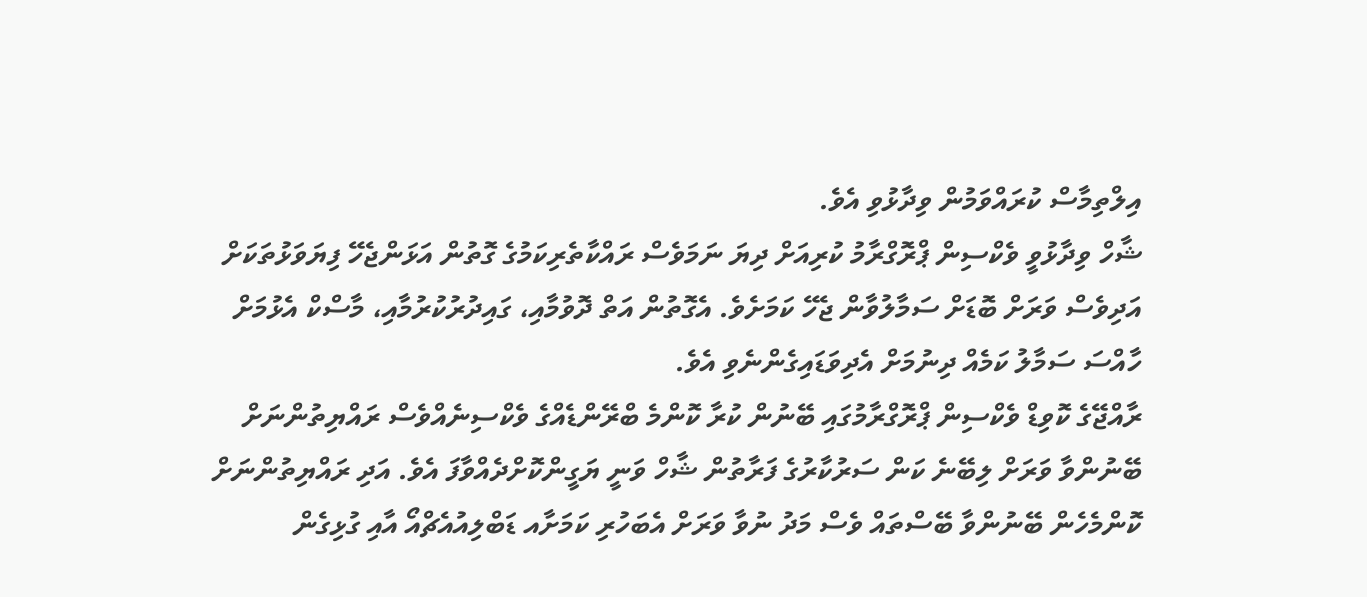އިލްތިމާސް ކުރައްވަމުން ވިދާޅުވި އެވެ.
ޝާހް ވިދާޅުވީ ވެކްސިން ޕްރޮގްރާމު ކުރިއަށް ދިޔަ ނަމަވެސް ރައްކާތެރިކަމުގެ ގޮތުން އަޅަންޖެހޭ ފިޔަވަޅުތަކަށް އަދިވެސް ވަރަށް ބޮޑަށް ސަމާލުވާން ޖެހޭ ކަމަށެވެ. އެގޮތުން އަތް ދޮވުމާއި، ގައިދުރުކުރުމާއި، މާސްކް އެޅުމަށް ހާއްސަ ސަމާލު ކަމެއް ދިނުމަށް އެދިވަޑައިގެންނެވި އެވެ.
ރާއްޖޭގެ ކޮވިޑް ވެކްސިން ޕްރޮގްރާމުގައި ބޭނުން ކުރާ ކޮންމެ ބްރޭންޑެއްގެ ވެކްސިނެއްވެސް ރައްޔިތުންނަށް ބޭނުންވާ ވަރަށް ލިބޭނެ ކަން ސަރުކާރުގެ ފަރާތުން ޝާހް ވަނީ ޔަގީންކޮށްދެއްވާފަ އެވެ. އަދި ރައްޔިތުންނަށް ކޮންމެހެން ބޭނުންވާ ބޭސްތައް ވެސް މަދު ނުވާ ވަރަށް އެބަހުރި ކަމަށާއ ޑަބްލިއުއެޗްއޯ އާއި ގުޅިގެން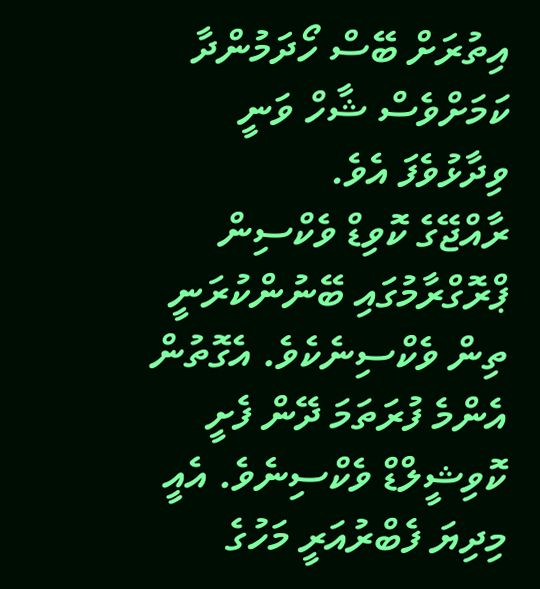އިތުރަށް ބޭސް ހޯދަމުންދާ ކަމަށްވެސް ޝާހް ވަނީ ވިދާޅުވެފަ އެވެ.
ރާއްޖޭގެ ކޮވިޑް ވެކްސިން ޕްރޮގްރާމުގައި ބޭނުންކުރަނީ ތިން ވެކްސިނެކެވެ. އެގޮތުން އެންމެ ފުރަތަމަ ދޭން ފެށީ ކޮވިޝީލްޑް ވެކްސިނެވެ. އެއީ މިދިޔަ ފެބްރުއަރީ މަހުގެ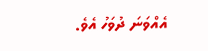އެއްވަނަ ދުވަހު އެވެ.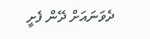ދެވަނައަށް ދޭން ފެށީ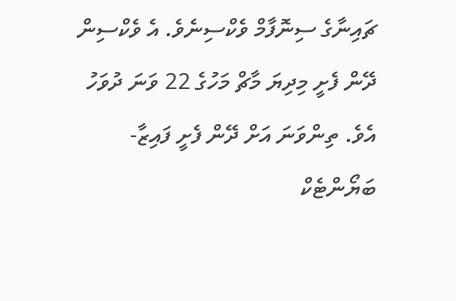ޗައިނާގެ ސިނޮފާމް ވެކްސިނެވެ. އެ ވެކްސިން ދޭން ފެށީ މިދިޔަ މާޗް މަހުގެ 22 ވަނަ ދުވަހު އެވެ. ތިންވަނަ އަށް ދޭން ފެށީ ފައިޒާ-ބަޔޯންޓެކް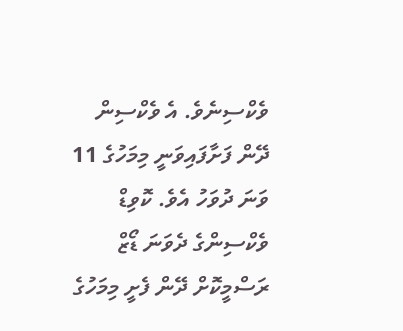ވެކްސިނެވެ. އެ ވެކްސިން ދޭން ފަށާފައިވަނީ މިމަހުގެ 11 ވަނަ ދުވަހު އެވެ. ކޮވިޑް ވެކްސިންގެ ދެވަނަ ޑޯޒް ރަސްމީކޮށް ދޭން ފެށީ މިމަހުގެ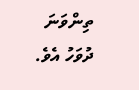ތިންވަނަ ދުވަހު އެވެ.